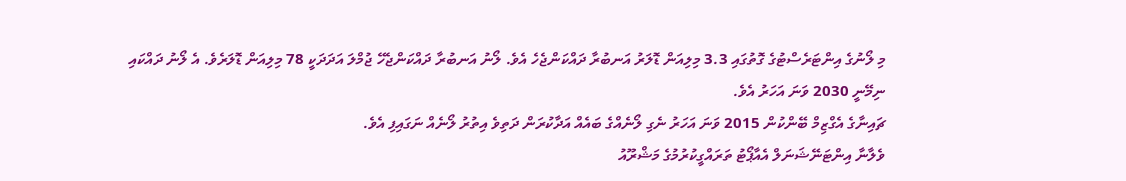މި ލޯނުގެ އިންޓަރެސްޓުގެ ގޮތުގައި 3.3 މިލިއަން ޑޮލަރު އަނބުރާ ދައްކަންޖެހެ އެވެ. ލޯނު އަނބުރާ ދައްކަންޖެހޭ ޖުމްލަ އަދަދަކީ 78 މިލިއަން ޑޮލަރެވެ. އެ ލޯނު ދައްކައި ނިމޭނީ 2030 ވަނަ އަހަރު އެވެ.
ޗައިނާގެ އެގްޒިމް ބޭންކުން 2015 ވަނަ އަހަރު ނެގި ލޯނެއްގެ ބައެއް އަދާކުރަން ދަތިވެ އިތުރު ލޯނެއް ނަގައިފި އެވެ.
ވެލާނާ އިންޓަނޭޝަނަލް އެއާޕޯޓު ތަރައްގީކުރުމުގެ މަޝްރޫއު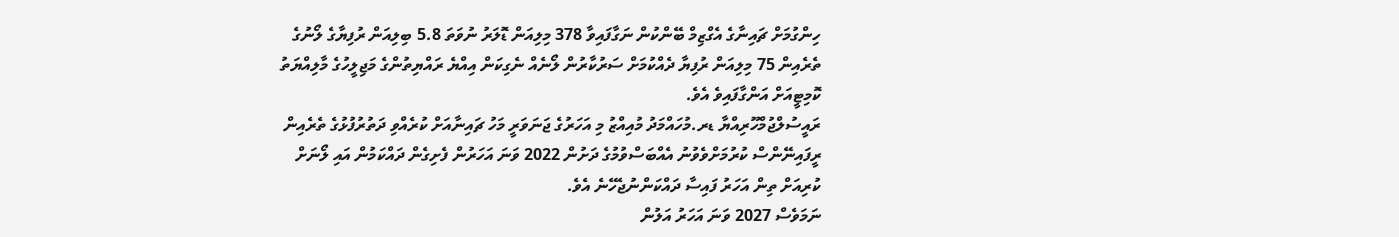ހިންގުމަށް ޗައިނާގެ އެގްޒިމް ބޭންކުން ނަގާފައިވާ 378 މިލިއަން ޑޮލަރު ނުވަތަ 5.8 ބިލިއަން ރުފިޔާގެ ލޯނުގެ ތެރެއިން 75 މިލިއަން ރުފިޔާ ދެއްކުމަށް ސަރުކާރުން ލޯނެއް ނެގިކަން އިއްޔެ ރައްޔިތުންގެ މަޖިލީހުގެ މާލިއްޔަތު ކޮމިޓީއަށް އަންގާފައިވެ އެވެ.
ރައީސުލްޖުމްހޫރިއްޔާ ޑރ.މުހައްމަދު މުއިއްޒު މި އަހަރުގެ ޖަނަވަރީ މަހު ޗައިނާއަށް ކުރެއްވި ދަތުރުފުޅުގެ ތެރެއިން ރީފައިނޭންސް ކުރުމަށްވެވުނު އެއްބަސްވުމުގެ ދަށުން 2022 ވަނަ އަހަރުން ފެށިގެން ދައްކަމުން އައި ލޯނަށް ކުރިއަށް ތިން އަހަރު ފައިސާ ދައްކަންނުޖެހޭނެ އެވެ.
ނަމަވެސް 2027 ވަނަ އަހަރު އަލުން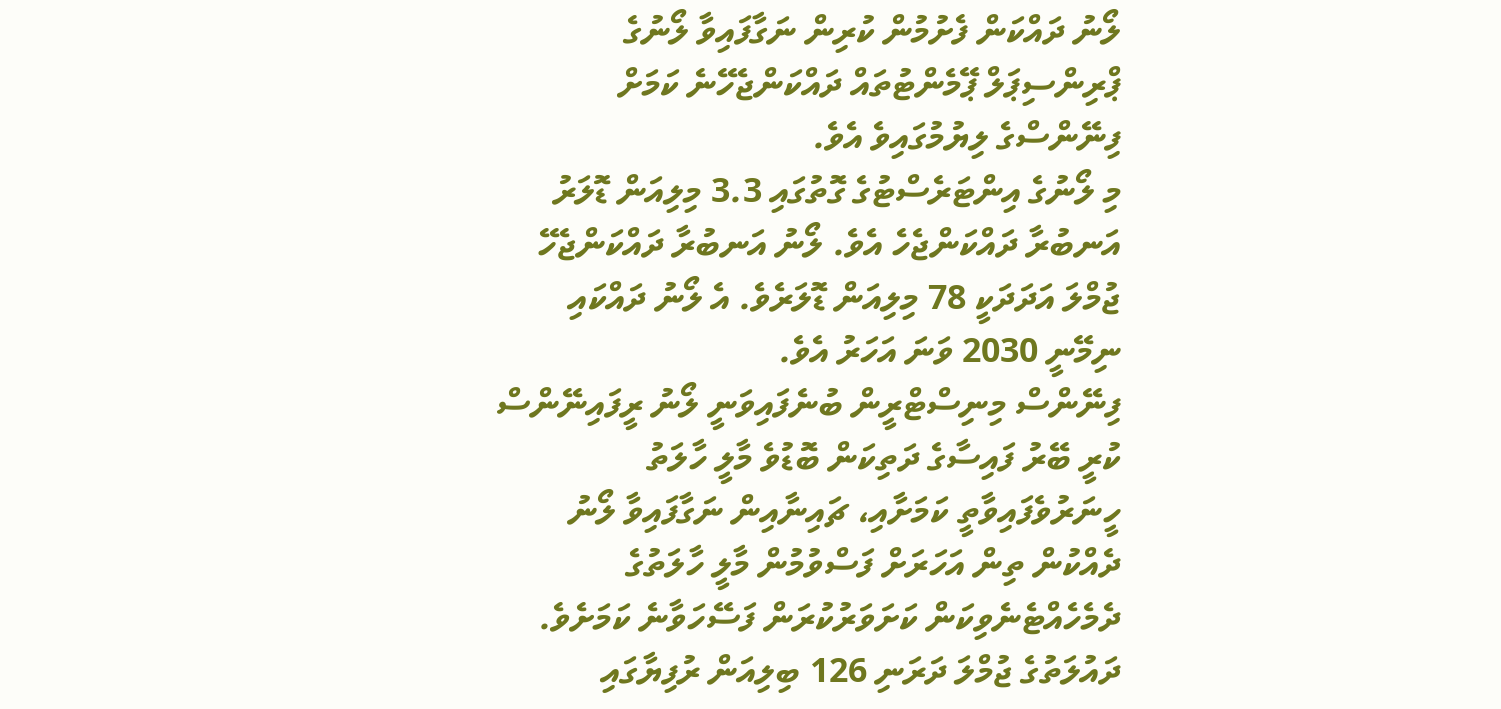ލޯނު ދައްކަން ފެށުމުން ކުރިން ނަގާފައިވާ ލޯނުގެ ޕްރިންސިޕަލް ޕޭމެންޓުތައް ދައްކަންޖެހޭނެ ކަމަށް ފިނޭންސްގެ ލިޔުމުގައިވެ އެވެ.
މި ލޯނުގެ އިންޓަރެސްޓުގެ ގޮތުގައި 3.3 މިލިއަން ޑޮލަރު އަނބުރާ ދައްކަންޖެހެ އެވެ. ލޯނު އަނބުރާ ދައްކަންޖެހޭ ޖުމްލަ އަދަދަކީ 78 މިލިއަން ޑޮލަރެވެ. އެ ލޯނު ދައްކައި ނިމޭނީ 2030 ވަނަ އަހަރު އެވެ.
ފިނޭންސް މިނިސްޓްރީން ބުނެފައިވަނީ ލޯނު ރީފައިނޭންސް ކުރީ ބޭރު ފައިސާގެ ދަތިކަން ބޮޑުވެ މާލީ ހާލަތު ހީނަރުވެފައިވާތީ ކަމަށާއި، ޗައިނާއިން ނަގާފައިވާ ލޯނު ދެއްކުން ތިން އަހަރަށް ފަސްވުމުން މާލީ ހާލަތުގެ ދެމެހެއްޓެނެވިކަން ކަށަވަރުކުރަން ފަސޭހަވާނެ ކަމަށެވެ.
ދައުލަތުގެ ޖުމްލަ ދަރަނި 126 ބިލިއަން ރުފިޔާގައި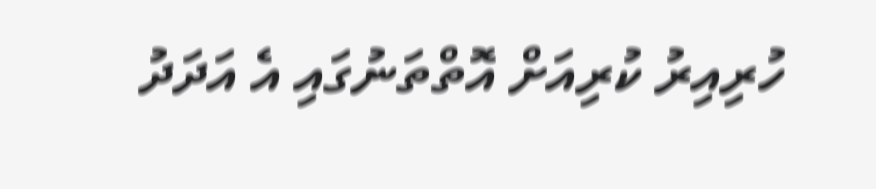ހުރިއިރު ކުރިއަށް އޮތްތަނުގައި އެ އަދަދު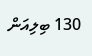130 ބިލިއަން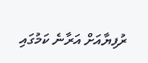ރުފިޔާއަށް އަރާނެ ކަމުގައި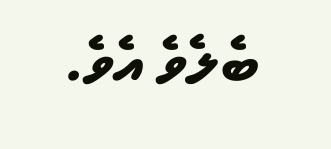ބެލެވެ އެވެ.